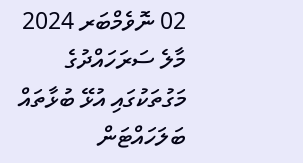02 ނޮވެމްބަރ 2024
މާލެ ސަރަހައްދުގެ މަގުތަކުގައި އުޅޭ ބުޅާތައް ބަލަހައްޓަން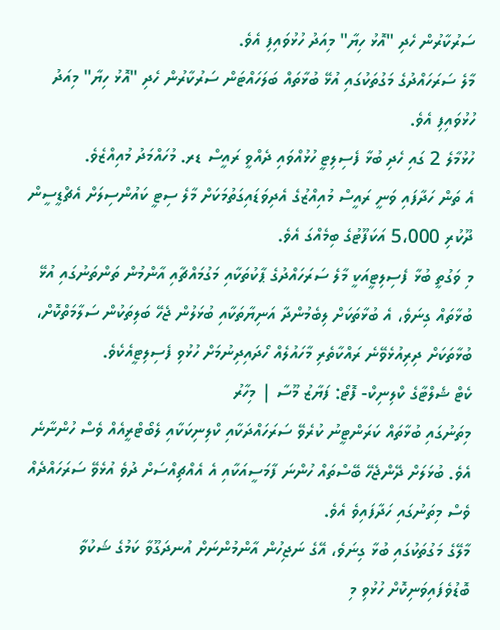ސަރުކާރުން ހެދި "އޮޅު ހިޔާ" މިއަދު ހުޅުވައިފި އެވެ.
މާލެ ސަރަހައްދުގެ މަގުތަކުގައި އުޅޭ ބުޅާތައް ބަލަހައްޓަން ސަރުކާރުން ހެދި "އޮޅު ހިޔާ" މިއަދު ހުޅުވައިފި އެވެ.
ހުޅުމާލެ 2 ގައި ހެދި ބުޅާ ފެސިލިޓީ ހުޅުއްވައި ދެއްވީ ރައީސް ޑރ. މުހައްމަދު މުއިއްޒެވެ.
އެ ތަން ހަދާފައި ވަނީ ރައީސް މުއިއްޒުގެ އެދިވަޑައިގަތުމަކަށް މާލެ ސިޓީ ކައުންސިލަށް އެޗްޑީސީން ދޫކުރި 5،000 އަކަފޫޓުގެ ބިމެއްގަ އެވެ.
މި ވަގުތީ ބުޅާ ފެސިލިޓީއަކީ މާލެ ސަރަހައްދުގެ ޕާކުތަކާއި މަގުމައްޗާއި އާންމުން ތަންތަނުގައި އުޅޭ ބުޅާތައް ގިނަވެ، އެ ބުޅާތަކަށް ލިބެމުންދާ އަނިޔާތަކާއި ބުޅަލުން ޖެހޭ ބަލިތަކުން ސަލާމަތްކޮށް، ބުޅާތަކަށް ދިރިއުޅެވޭނެ ރައްކާތެރި މާހައުލެއް ހޯދައިދިނުމަށް ހުޅުވި ފެސިލިޓީއެކެވެ.
ކެޓް ޝެލްޓާގެ ކްލިނިކް- ފޮޓޯ: ފަޔާޒު މޫސާ | މިހާރު
މިތަނުގައި ބުޅާތައް ކަރަންޓީނު ކުރެވޭ ސަރަހައްދަކާއި ކްލިނިކަކާއި ލެބޯޓްރީއެއް ވެސް ހުންނާނެ އެވެ. ބުޅަލަށް ދޭންޖެހޭ ބޭސްތައް ހުންނަ ފާމަސީއަކާއި އެ އެއްޗިއްސަށް ދުވެ އުޅެވޭ ސަރަހައްދެއް ވެސް މިތަނުގައި ހަދާފައިވެ އެވެ.
މާލޭގެ މަގުތަކުގައި ބުޅާ ގިނަވެ، އޭގެ ނަޖިހުން އާންމުންނަށް އުނދަގޫވާ ކަމުގެ ޝަކުވާ ބޮޑުވެފައިވަނިކޮށް ހުޅުވި މި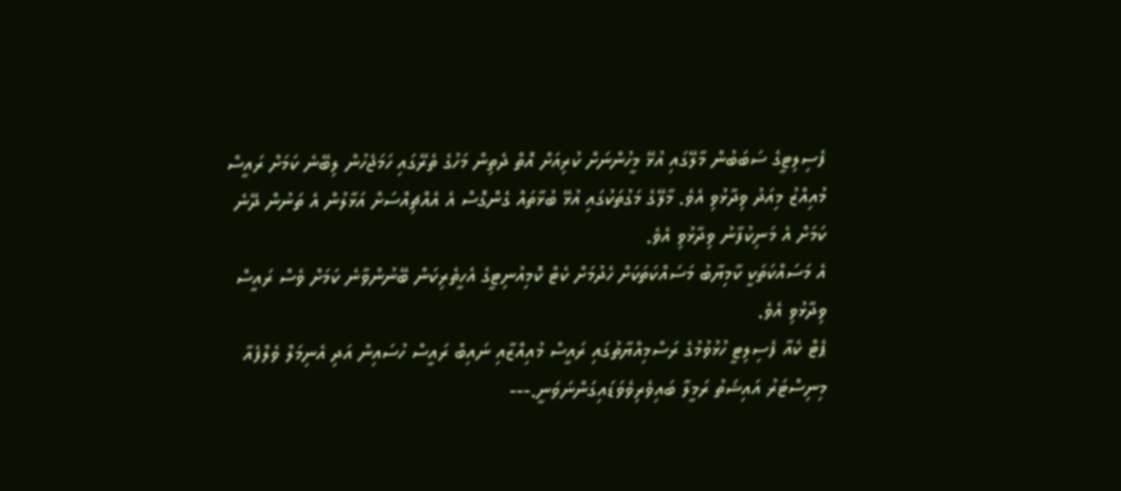ފެސިލިޓީގެ ސަބަބުން މާލޭގައި އުޅޭ މީހުންނަށް ކުރިއަށް އޮތް ދެތިން މަހުގެ ތެރޭގައި ހަމަޖެހުން ލިބޭނެ ކަމަށް ރައީސް މުއިއްޒު މިއަދު ވިދާޅުވި އެވެ. މާލޭގެ މަގުތަކުގައި އުޅޭ ބުޅާތައް ގެންގޮސް އެ އެއްޗިއްސަށް އަޅާލުން އެ ތަނުން ދޭނެ ކަމަށް އެ މަނިކުފާނު ވިދާޅުވި އެވެ.
އެ މަސައްކަތަކީ ކާމިޔާބު މަސައްކަތަކަށް ހެދުމަށް ކެޓް ކޮމިއުނިޓީގެ އެހީތެރިކަން ބޭނުންވާނެ ކަމަށް ވެސް ރައީސް ވިދާޅުވި އެވެ.
ޕެޓް ކެއާ ފެސިލިޓީ ހުޅުވުމުގެ ރަސްމިއްޔާތުގައި ރައީސް މުއިއްޒާއި ނައިބް ރައީސް ހުސައިން އަދި އެނިމަލް ވެލްފެއާ މިނިސްޓަރު އައިޝަތު ރަމީލާ ބައިވެރިވެވަޑައިގަންނަވަނީ.---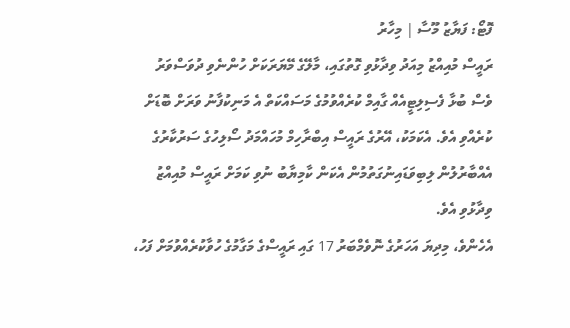ފޮޓޯ: ފަޔާޒު މޫސާ | މިހާރު
ރައީސް މުއިއްޒު މިއަދު ވިދާޅުވި ގޮތުގައި، މާލޭގެ މޭޔަރަކަށް ހުންނެވި ދުވަސްވަރު ވެސް ބުޅާ ފެސިލިޓީއެއް ގާއިމް ކުރެއްވުމުގެ މަސައްކަތް އެ މަނިކުފާނު ވަރަށް ބޮޑަށް ކުރެއްވި އެވެ. އެކަމަކު، އޭރުގެ ރައީސް އިބްރާހިމް މުހައްމަދު ސޯލިހުގެ ސަރުކާރުގެ އެއްބާރުލުން ލިބިވަޑައިނުގަތުމުން އެކަން ކާމިޔާބު ނުވި ކަމަށް ރައީސް މުއިއްޒު ވިދާޅުވި އެވެ.
އެހެންވެ، މިދިޔަ އަހަރުގެ ނޮވެމްބަރު 17 ގައި ރައީސްގެ މަގާމުގެ ހުވާކުރެއްވުމަށް ފަހު،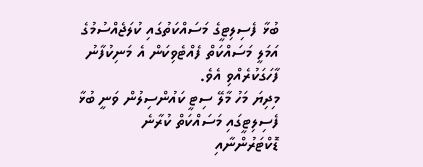ބުޅާ ފެސިލިޓީގެ މަސައްކަތުގައި ކުލަޖެއްސުމުގެ އަމަލީ މަސައްކަތް ފެއްޓެވިކަން އެ މަނިކުފާނު ފާހަގަކުރެއްވި އެވެ.
މިދިޔަ މަހު މާލޭ ސިޓީ ކައުންސިލުން ވަނީ ބުޅާ ފެސިލިޓީގައި މަސައްކަތް ކުރާނެ ޑޮކްޓަރުންނާއި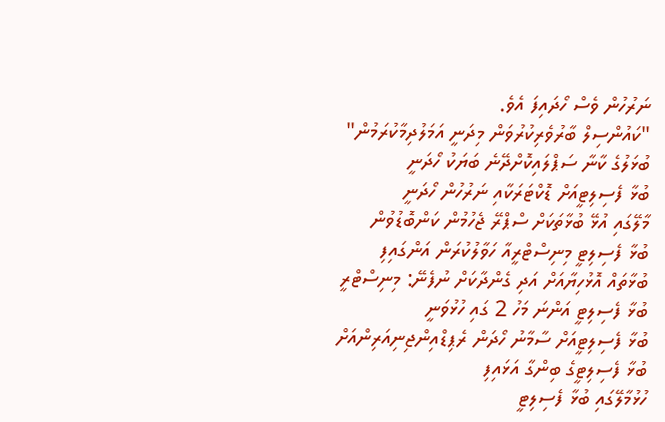ނަރުހުން ވެސް ހޯދައިފަ އެވެ.
"ކައުންސިލް ބާރުވެރިކުރުވަން މިދަނީ އަމަލުދިމާކުރަމުން"
ބުޅަލުގެ ކާނާ ސަޕްލައިކޮށްދޭނެ ބަޔަކު ހޯދަނީ
ބުޅާ ފެސިލިޓީއަށް ޑޮކްޓަރަކާއި ނަރުހުން ހޯދަނީ
މާލޭގައި އުޅޭ ބުޅާތަކަށް ސްޕްރޭ ޖެހުމުން ކަންބޮޑުވުން
ބުޅާ ފެސިލިޓީ މިނިސްޓްރީއާ ހަވާލުކުރަން އަންގައިފި
ބުޅާތައް އޮޅުހިޔާއަށް އަދި ގެންދާކަށް ނުފެނޭ: މިނިސްޓްރީ
ބުޅާ ފެސިލިޓީ އަންނަ މަހު 2 ގައި ހުޅުވަނީ
ބުޅާ ފެސިލިޓީއަށް ސާމާނު ހޯދަން ރެޕިޑްއިންޖިނިއަރިންއަށް
ބުޅާ ފެސިލިޓީގެ ބިންގާ އަޅައިފި
ހުޅުމާލޭގައި ބުޅާ ފެސިލިޓީ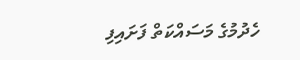ހެދުމުގެ މަސައްކަތް ފަށައިފި